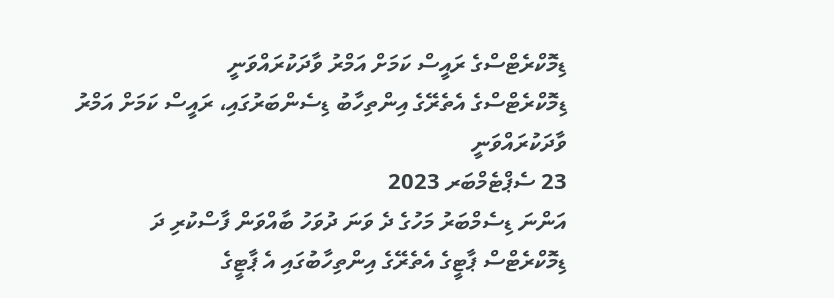ޑިމޮކްރެޓްސްގެ ރައީސް ކަމަށް އަމްރު ވާދަކުރައްވަނީ
ޑިމޮކްރެޓްސްގެ އެތެރޭގެ އިންތިހާބު ޑިސެންބަރުގައި، ރައީސް ކަމަށް އަމްރު ވާދަކުރައްވަނީ
23 ސެޕްޓެމްބަރ 2023
އަންނަ ޑިސެމްބަރު މަހުގެ ދެ ވަނަ ދުވަހު ބާއްވަން ފާސްކުރި ދަ ޑިމޮކްރެޓްސް ޕާޓީގެ އެތެރޭގެ އިންތިހާބުގައި އެ ޕާޓީގެ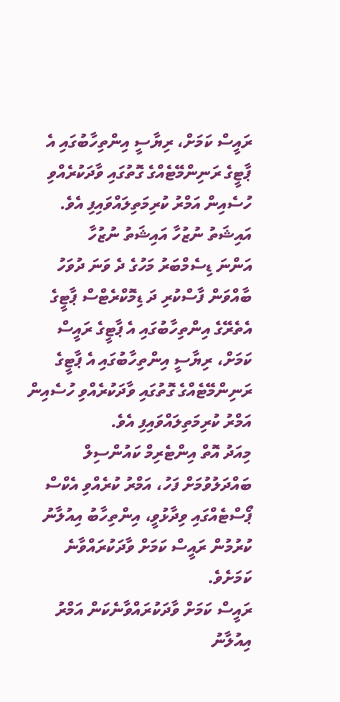ރައީސް ކަމަށް، ރިޔާސީ އިންތިހާބުގައި އެ ޕާޓީގެ ރަނިންމޭޓެއްގެ ގޮތުގައި ވާދަކުރެއްވި ހުސެއިން އަމްރު ކުރިމަތިލައްވައިފި އެވެ.
އައިޝަތު ނުޒުހާ އައިޝަތު ނުޒުހާ
އަންނަ ޑިސެމްބަރު މަހުގެ ދެ ވަނަ ދުވަހު ބާއްވަން ފާސްކުރި ދަ ޑިމޮކްރެޓްސް ޕާޓީގެ އެތެރޭގެ އިންތިހާބުގައި އެ ޕާޓީގެ ރައީސް ކަމަށް، ރިޔާސީ އިންތިހާބުގައި އެ ޕާޓީގެ ރަނިންމޭޓެއްގެ ގޮތުގައި ވާދަކުރެއްވި ހުސެއިން އަމްރު ކުރިމަތިލައްވައިފި އެވެ.
މިއަދު އޮތް އިންޓެރިމް ކައުންސިލް ބައްދަލުވުމަށް ފަހު، އަމްރު ކުރެއްވި އެކްސް ޕޯސްޓެއްގައި ވިދާޅުވީ، އިންތިހާބު އިއުލާނު ކުރުމުން ރައީސް ކަމަށް ވާދަކުރައްވާނެ ކަމަށެވެ.
ރައީސް ކަމަށް ވާދަކުރައްވާނެކަން އަމްރު އިއުލާނު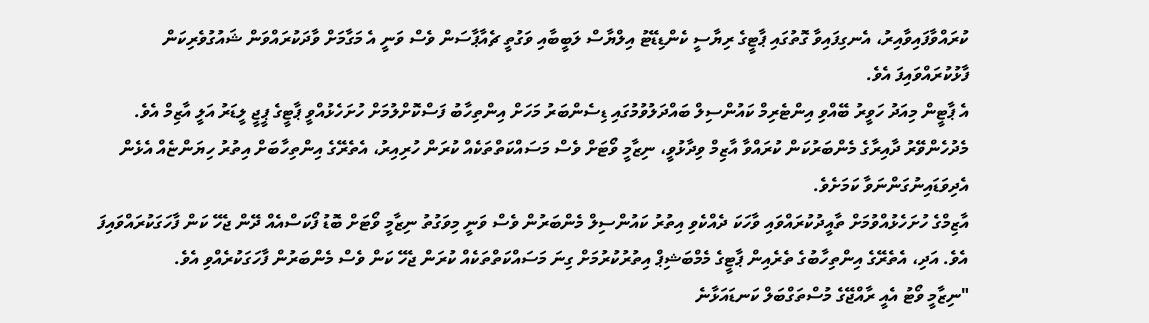ކުރައްވާފައިވާއިރު، އެނގިފައިވާ ގޮތުގައި ޕާޓީގެ ރިޔާސީ ކެންޑިޑޭޓު އިލްޔާސް ލަބީބާއި ވަގުތީ ޗެއާޕާސަން ވެސް ވަނީ އެ މަގާމަށް ވާދަކުރައްވަން ޝައުގުވެރިކަން ފާޅުކުރައްވައިފަ އެވެ.
އެ ޕާޓީން މިއަދު ހަވީރު ބޭއްވި އިންޓެރިމް ކައުންސިލް ބައްދަލުވުމުގައި ޑިސެންބަރު މަހަށް އިންތިހާބު ފަސްކޮށްލުމަށް ހުށަހެޅުއްވީ ޕާޓީގެ ޕީޖީ ލީޑަރު އަލީ އާޒިމް އެވެ. މެދުހެންވޭރު ދާއިރާގެ މެންބަރުކަން ކުރައްވާ އާޒިމް ވިދާޅުވީ، ނިޒާމީ ވޯޓަށް ވެސް މަސައްކަތްތަކެއް ކުރަން ހުރިއިރު، އެތެރޭގެ އިންތިހާބަށް އިތުރު ހިޔަންޏެއް އެޅެން އެދިވަޑައިނުގަންނަވާ ކަމަށެވެ.
އާޒިމްގެ ހުށަހެޅުއްވުމަށް ތާއީދުކުރައްވައި ވާހަކަ ދެއްކެވި އިތުރު ކައުންސިލް މެންބަރުން ވެސް ވަނީ މިވަގުތު ނިޒާމީ ވޯޓަށް ބޮޑު ފޯކަސްއެއް ދޭން ޖެހޭ ކަން ފާހަގަކުރައްވައިފަ އެވެ. އަދި، އެތެރޭގެ އިންތިހާބުގެ ތެރެއިން ޕާޓީގެ މެމްބަޝިޕް އިތުރުކުރުމަށް ގިނަ މަސައްކަތްތަކެއް ކުރަން ޖެހޭ ކަން ވެސް މެންބަރުން ފާހަގަކުރެއްވި އެވެ.
"ނިޒާމީ ވޯޓު އެއީ ރާއްޖޭގެ މުސްތަގްބަލް ކަނޑައަޅާނެ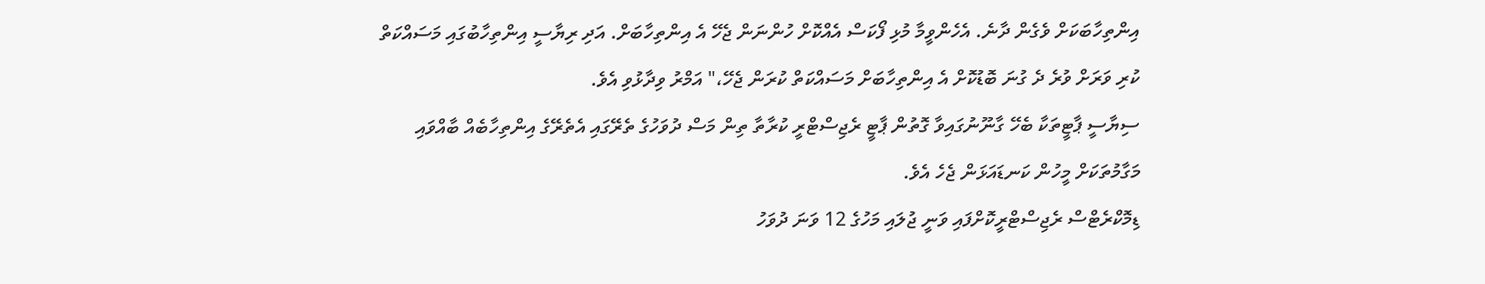އިންތިހާބަކަށް ވެގެން ދާނެ. އެހެންވީމާ މުޅި ފޯކަސް އެއްކޮށް ހުންނަން ޖެހޭ އެ އިންތިހާބަށް. އަދި ރިޔާސީ އިންތިހާބުގައި މަސައްކަތް ކުރި ވަރަށް ވުރެ ދެ ގުނަ ބޮޑުކޮށް އެ އިންތިހާބަށް މަސައްކަތް ކުރަން ޖެހޭ،" އަމްރު ވިދާޅުވި އެވެ.
ސިޔާސީ ޕާޓީތަކާ ބެހޭ ގާނޫނުގައިވާ ގޮތުން ޕާޓީ ރެޖިސްޓްރީ ކުރާތާ ތިން މަސް ދުވަހުގެ ތެރޭގައި އެތެރޭގެ އިންތިހާބެއް ބާއްވައި މަގާމުތަކަށް މީހުން ކަނޑައަޅަން ޖެހެ އެވެ.
ޑިމޮކްރެޓްސް ރެޖިސްޓްރީކޮށްފައި ވަނީ ޖުލައި މަހުގެ 12 ވަނަ ދުވަހު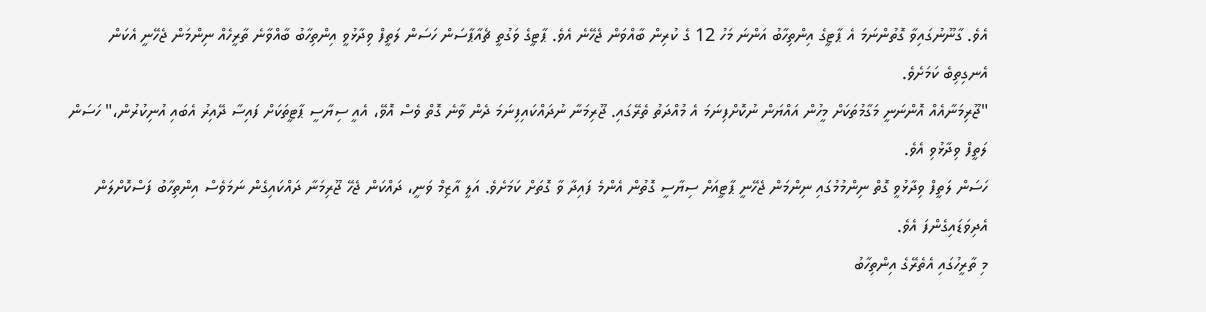އެވެ. ގާނޫނުގައިވާ ގޮތުންނަމަ އެ ޕާޓީގެ އިންތިހާބު އަންނަ މަހު 12 ގެ ކުރިން ބާއްވަން ޖެހޭނެ އެވެ. ޕާޓީގެ ވަގުތީ ޗެއާޕާސަން ހަސަން ލަތީފް ވިދާޅުވީ އިންތިހާބު ބާއްވާނެ ތާރީހެއް ނިންމަން ޖެހޭނީ އެކަން އެނގިތިބެ ކަމަށެވެ.
"ޖޫރިމަނާއެއް އޮންނަނީ މަގާމުތަކަށް މީހުން އައްޔަން ނުކޮށްފިނަމަ އެ މުއްދަތު ތެރޭގައި. ޖޫރިމަނާ ނުދައްކައިފިނަމަ ދެން ވާނެ ގޮތް ވެސް އޮވޭ، އެއީ ސިޔާސީ ޕާޓީތަކަށް ފައިސާ ދޭއިރު އެބައި އުނިކުރުން،" ހަސަން ލަތީފް ވިދާޅުވި އެވެ.
ހަސަން ލަތީފް ވިދާޅުވީ ގޮތް ނިންމުމުގައި ނިންމަން ޖެހޭނީ ޕާޓީއަށް ސިޔާސީ ގޮތުން އެންމެ ފައިދާ ވާ ގޮތަށް ކަމަށެވެ. އަލީ އާޒިމް ވަނީ، ދައްކަން ޖެހޭ ޖޫރިމަނާ ދައްކައިގެން ނަމަވެސް އިންތިހާބު ފަސްކޮށްލަން އެދިވަޑައިގެންފަ އެވެ.
މި ތާރީހުގައި އެތެރޭގެ އިންތިހާބު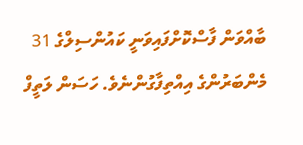ބާއްވަން ފާސްކޮށްފައިވަނީ ކައުންސިލްގެ 31 މެންބަރުންގެ އިއްތިފާގުންނެވެ. ހަސަން ލަތީފް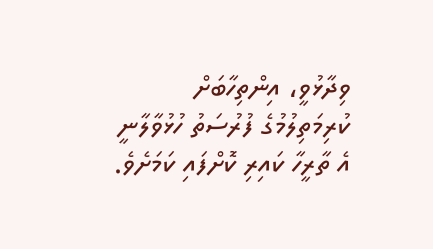ވިދާޅުވީ، އިންތިހާބަށް ކުރިމަތިލުމުގެ ފުރުސަތު ހުޅުވާލާނީ އެ ތާރީހާ ކައިރި ކޮށްފައި ކަމަށެވެ.